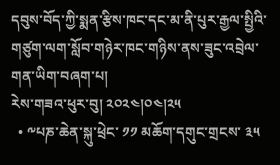དབུས་བོད་ཀྱི་སྨན་རྩིས་ཁང་དང་མ་ནི་པུར་རྒྱལ་སྤྱིའི་གཙུག་ལག་སློབ་གཉེར་ཁང་གཉིས་ནས་ཟུང་འབྲེལ་གན་ཡིག་བཞག་པ།
རེས་གཟའ་ཕུར་བུ། ༢༠༢༤།༠༤།༢༥
  • ༸པཎ་ཆེན་སྐུ་ཕྲེང་ ༡༡ མཆོག་དགུང་གྲངས་ ༣༥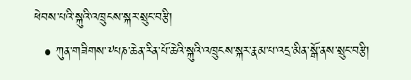ཕེབས་པའི་སྐུའི་འཁྲུངས་སྐར་སྲུང་བརྩི།
  • ཀུན་གཟིགས་༸པཎ་ཆེན་རིན་པོ་ཆེའི་སྐུའི་འཁྲུངས་སྐར་རྣམ་པ་འདྲ་མིན་སྒོ་ནས་སྲུང་བརྩི།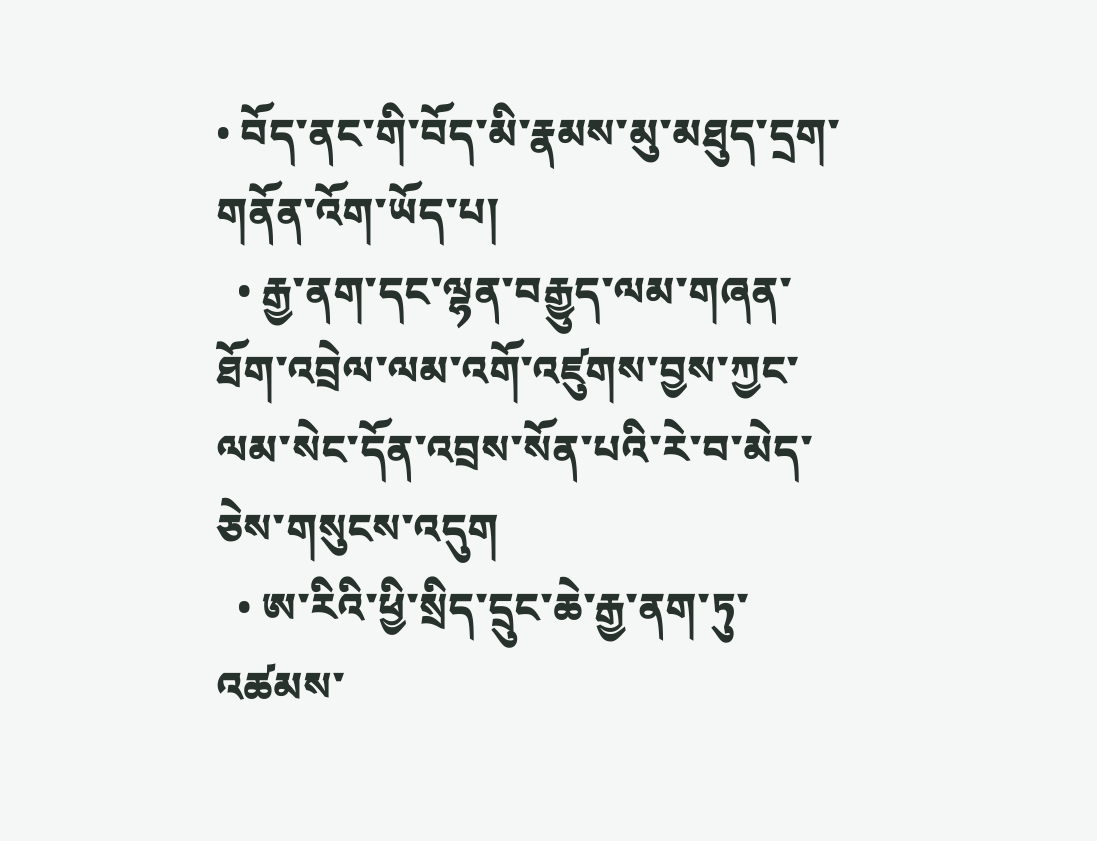• བོད་ནང་གི་བོད་མི་རྣམས་མུ་མཐུད་དྲག་གནོན་འོག་ཡོད་པ།
  • རྒྱ་ནག་དང་ལྷན་བརྒྱུད་ལམ་གཞན་ཐོག་འབྲེལ་ལམ་འགོ་འཛུགས་བྱས་ཀྱང་ལམ་སེང་དོན་འབྲས་སོན་པའི་རེ་བ་མེད་ཅེས་གསུངས་འདུག
  • ཨ་རིའི་ཕྱི་སྲིད་དྲུང་ཆེ་རྒྱ་ནག་ཏུ་འཚམས་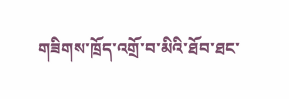གཟིགས་ཁྲོད་འགྲོ་བ་མིའི་ཐོབ་ཐང་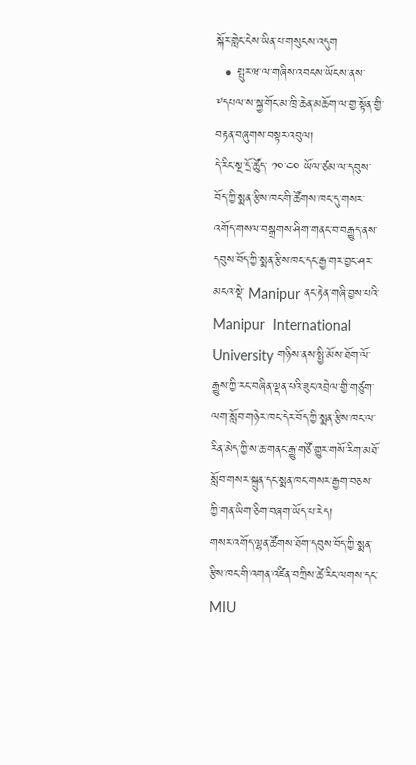སྐོར་གླེང་ངེས་ཡིན་པ་གསུངས་འདུག
  • སྤུར་ཝ་ལ་གཞིས་འབངས་ཡོངས་ནས་༸དཔལ་ས་སྐྱ་གོང་མ་ཁྲི་ཆེན་མཆོག་ལ་གྱ་སྟོན་གྱི་བརྟན་བཞུགས་བསྟར་འབུལ།
དེ་རིང་སྔ་དྲོ་ཚོུད་ ༡༠་༤༠ ཡོལ་ཙམ་ལ་དབུས་བོད་ཀྱི་སྨན་རྩིས་ཁང་གི་ཚོགས་ཁང་དུ་གསར་འགོད་གསལ་བསྒྲགས་ཤིག་གནང་བ་བརྒྱུད་ནས་དབུས་བོད་ཀྱི་སྨན་རྩིས་ཁང་དང་རྒྱ་གར་བྱང་ཤར་མངའ་སྡེ་ Manipur ནང་རྟེན་གཞི་བྱས་པའི་ Manipur  International University གཉིས་ནས་སྤྱི་མོས་ཐོག་ལོ་རྒྱུས་ཀྱི་རང་བཞིན་ལྡན་པའི་ཟུང་འབྲེལ་གྱི་གཙུག་ལག་སློབ་གཉེར་ཁང་དེར་བོད་ཀྱི་སྨན་རྩིས་ཁང་ལ་རིན་མེད་ཀྱི་ས་ཆ་གནང་རྒྱུ་གཙོ་གྱུར་གསོ་རིག་མཐོ་སློབ་གསར་སྐྲུན་དང་སྨན་ཁང་གསར་རྒྱག་བཅས་ཀྱི་གན་ཡིག་ཅིག་བཞག་ཡོད་པ་རེད།
གསར་འགོད་ལྷན་ཚོགས་ཐོག་དབུས་བོད་ཀྱི་སྨན་རྩིས་ཁང་གི་འགན་འཛིན་བཀྲིས་ཚེ་རིང་ལགས་དང་ MIU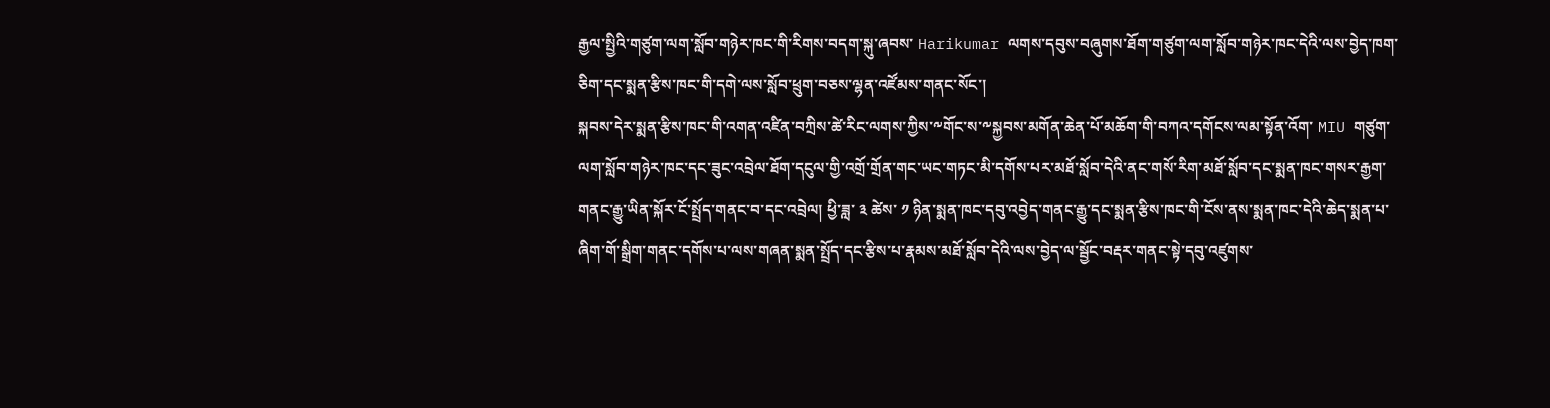རྒྱལ་སྤྱིའི་གཙུག་ལག་སློབ་གཉེར་ཁང་གི་རིགས་བདག་སྐུ་ཞབས་ Harikumar ལགས་དབུས་བཞུགས་ཐོག་གཙུག་ལག་སློབ་གཉེར་ཁང་དེའི་ལས་བྱེད་ཁག་ཅིག་དང་སྨན་རྩིས་ཁང་གི་དགེ་ལས་སློབ་ཕྲུག་བཅས་ལྷན་འཛོམས་གནང་སོང་།
སྐབས་དེར་སྨན་རྩིས་ཁང་གི་འགན་འཛིན་བཀྲིས་ཚེ་རིང་ལགས་ཀྱིས་༸གོང་ས་༸སྐྱབས་མགོན་ཆེན་པོ་མཆོག་གི་བཀའ་དགོངས་ལམ་སྟོན་འོག་ MIU གཙུག་ལག་སློབ་གཉེར་ཁང་དང་ཟུང་འབྲེལ་ཐོག་དངུལ་གྱི་འགྲོ་གྲོན་གང་ཡང་གཏང་མི་དགོས་པར་མཐོ་སློབ་དེའི་ནང་གསོ་རིག་མཐོ་སློབ་དང་སྨན་ཁང་གསར་རྒྱག་གནང་རྒྱུ་ཡིན་སྐོར་ངོ་སྤྲོད་གནང་བ་དང་འབྲེལ། ཕྱི་ཟླ་ ༣ ཚེས་ ༡ ཉིན་སྨན་ཁང་དབུ་འབྱེད་གནང་རྒྱུ་དང་སྨན་རྩིས་ཁང་གི་ངོས་ནས་སྨན་ཁང་དེའི་ཆེད་སྨན་པ་ཞིག་གོ་སྒྲིག་གནང་དགོས་པ་ལས་གཞན་སྨན་སྤྲོད་དང་རྩིས་པ་རྣམས་མཐོ་སློབ་དེའི་ལས་བྱེད་ལ་སྦྱོང་བརྡར་གནང་སྟེ་དབུ་འཛུགས་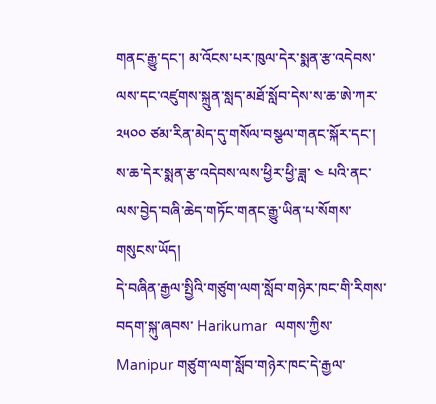གནང་རྒྱུ་དང་། མ་འོངས་པར་ཁུལ་དེར་སྨན་རྩ་འདེབས་ལས་དང་འཛུགས་སྐྲུན་སླད་མཐོ་སློབ་དེས་ས་ཆ་ཨེ་ཀར་ ༢༥༠༠ ཙམ་རིན་མེད་དུ་གསོལ་བསྩལ་གནང་སྐོར་དང་། ས་ཆ་དེར་སྨན་རྩ་འདེབས་ལས་ཕྱིར་ཕྱི་ཟླ་ ༤ པའི་ནང་ལས་བྱེད་བཞི་ཆེད་གཏོང་གནང་རྒྱུ་ཡིན་པ་སོགས་གསུངས་ཡོད།
དེ་བཞིན་རྒྱལ་སྤྱིའི་གཙུག་ལག་སློབ་གཉེར་ཁང་གི་རིགས་བདག་སྐུ་ཞབས་ Harikumar  ལགས་ཀྱིས་ Manipur གཙུག་ལག་སློབ་གཉེར་ཁང་དེ་རྒྱལ་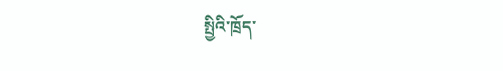སྤྱིའི་ཁྲོད་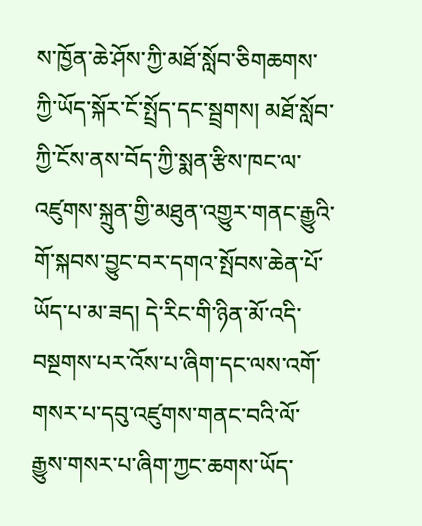ས་ཁྱོན་ཆེ་ཤོས་ཀྱི་མཐོ་སློབ་ཅིགཆགས་ཀྱི་ཡོད་སྐོར་ངོ་སྤྲོད་དང་སྦྲགས། མཐོ་སློབ་ཀྱི་ངོས་ནས་བོད་ཀྱི་སྨན་རྩིས་ཁང་ལ་འཛུགས་སྐྲུན་གྱི་མཐུན་འགྱུར་གནང་རྒྱུའི་གོ་སྐབས་བྱུང་བར་དགའ་སྤོབས་ཆེན་པོ་ཡོད་པ་མ་ཟད། དེ་རིང་གི་ཉིན་མོ་འདི་བསྔགས་པར་འོས་པ་ཞིག་དང་ལས་འགོ་གསར་པ་དབུ་འཛུགས་གནང་བའི་ལོ་རྒྱུས་གསར་པ་ཞིག་ཀྱང་ཆགས་ཡོད་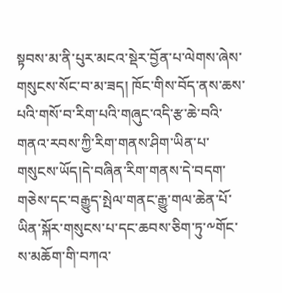སྟབས་མ་ནི་པུར་མངའ་སྡེར་བྱོན་པ་ལེགས་ཞེས་གསུངས་སོང་བ་མ་ཟད། ཁོང་གིས་བོད་ནས་ཆས་པའི་གསོ་བ་རིག་པའི་གཞུང་འདི་རྩ་ཆེ་བའི་གནའ་རབས་ཀྱི་རིག་གནས་ཤིག་ཡིན་པ་གསུངས་ཡོད།དེ་བཞིན་རིག་གནས་དེ་བདག་གཅེས་དང་བརྒྱུད་སྤེལ་གནང་རྒྱུ་གལ་ཆེན་པོ་ཡིན་སྐོར་གསུངས་པ་དང་ཆབས་ཅིག་ཏུ་༸གོང་ས་མཆོག་གི་བཀའ་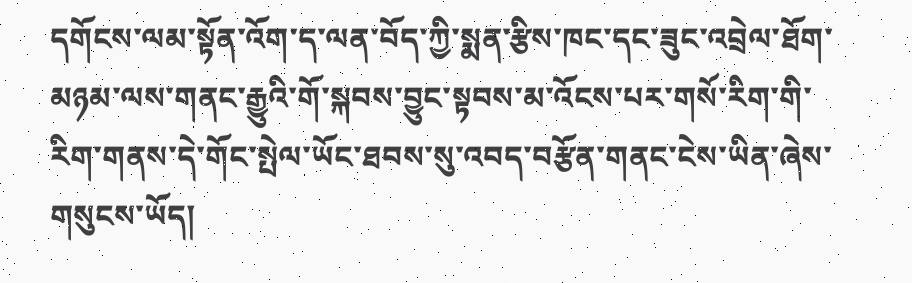དགོངས་ལམ་སྟོན་འོག་ད་ལན་བོད་ཀྱི་སྨན་རྩིས་ཁང་དང་ཟུང་འབྲེལ་ཐོག་མཉམ་ལས་གནང་རྒྱུའི་གོ་སྐབས་བྱུང་སྟབས་མ་འོངས་པར་གསོ་རིག་གི་རིག་གནས་དེ་གོང་སྤེལ་ཡོང་ཐབས་སུ་འབད་བརྩོན་གནང་ངེས་ཡིན་ཞེས་གསུངས་ཡོད།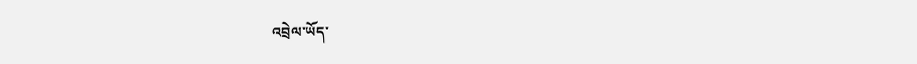འབྲེལ་ཡོད་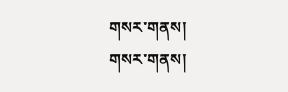གསར་གནས།
གསར་གནས།